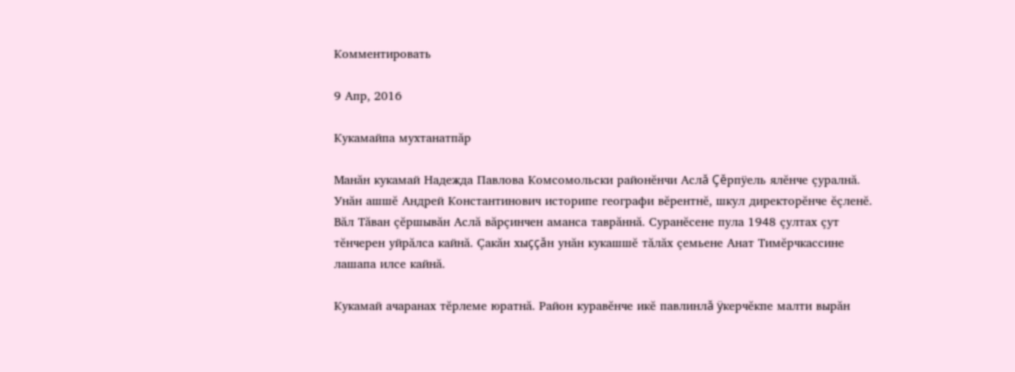Комментировать

9 Апр, 2016

Кукамайпа мухтанатпăр

Манăн кукамай Надежда Павлова Комсомольски районĕнчи Аслă Çĕрпÿель ялĕнче çуралнă. Унăн ашшĕ Андрей Константинович историпе географи вĕрентнĕ, шкул директорĕнче ĕçленĕ. Вăл Тăван çĕршывăн Аслă вăрçинчен аманса таврăннă. Суранĕсене пула 1948 çултах çут тĕнчерен уйрăлса кайнă. Çакăн хыççăн унăн кукашшĕ тăлăх çемьене Анат Тимĕрчкассине лашапа илсе кайнă.

Кукамай ачаранах тĕрлеме юратнă. Район куравĕнче икĕ павлинлă ÿкерчĕкпе малти вырăн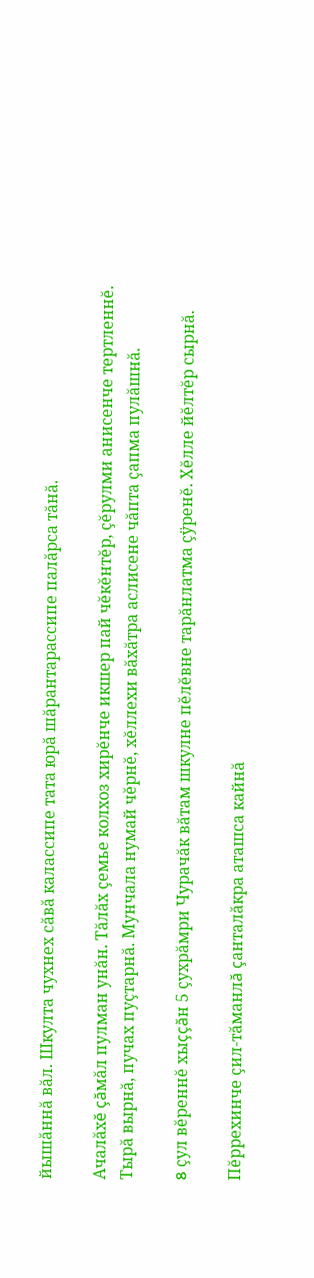йышăннă вăл. Шкулта чухнех сăвă калассипе тата юрă шăрантарассипе палăрса тăнă.

Ачалăхĕ çăмăл пулман унăн. Тăлăх çемье колхоз хирĕнче икшер пай чĕкĕнтĕр, çĕрулми анисенче тертленнĕ. Тырă вырнă, пучах пуçтарнă. Мунчала нумай чĕрнĕ, хĕллехи вăхăтра аслисене чăпта çапма пулăшнă.

8 çул вĕреннĕ хыççăн 5 çухрăмри Чурачăк вăтам шкулне пĕлĕвне тарăнлатма çÿренĕ. Хĕлле йĕлтĕр сырнă.

Пĕррехинче çил-тăманлă çанталăкра аташса кайнă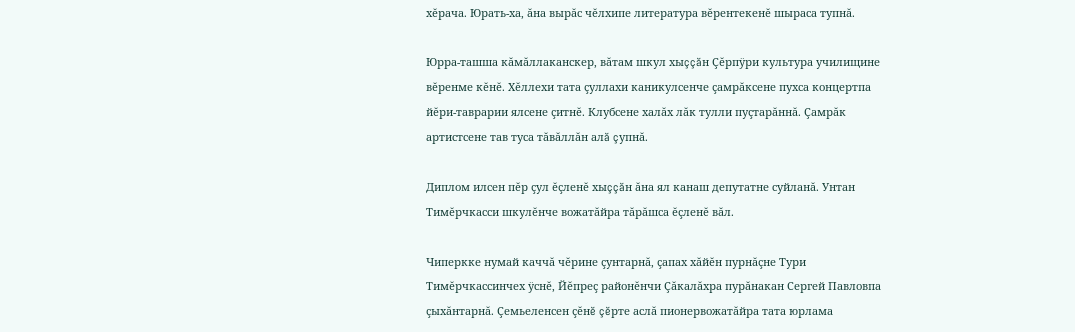хĕрача. Юрать-ха, ăна вырăс чĕлхипе литература вĕрентекенĕ шыраса тупнă.

Юрра-ташша кăмăллаканскер, вăтам шкул хыççăн Çĕрпÿри культура училищине вĕренме кĕнĕ. Хĕллехи тата çуллахи каникулсенче çамрăксене пухса концертпа йĕри-таврарии ялсене çитнĕ. Клубсене халăх лăк тулли пуçтарăннă. Çамрăк артистсене тав туса тăвăллăн алă çупнă.

Диплом илсен пĕр çул ĕçленĕ хыççăн ăна ял канаш депутатне суйланă. Унтан Тимĕрчкасси шкулĕнче вожатăйра тăрăшса ĕçленĕ вăл.

Чиперкке нумай каччă чĕрине çунтарнă, çапах хăйĕн пурнăçне Тури Тимĕрчкассинчех ÿснĕ, Йĕпреç районĕнчи Çăкалăхра пурăнакан Сергей Павловпа çыхăнтарнă. Çемьеленсен çĕнĕ çĕрте аслă пионервожатăйра тата юрлама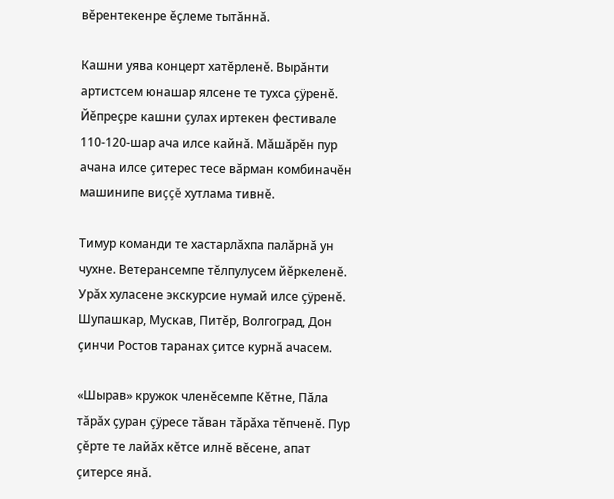вĕрентекенре ĕçлеме тытăннă.

Кашни уява концерт хатĕрленĕ. Вырăнти артистсем юнашар ялсене те тухса çÿренĕ. Йĕпреçре кашни çулах иртекен фестивале 110-120-шар ача илсе кайнă. Мăшăрĕн пур ачана илсе çитерес тесе вăрман комбиначĕн машинипе виççĕ хутлама тивнĕ.

Тимур команди те хастарлăхпа палăрнă ун чухне. Ветерансемпе тĕлпулусем йĕркеленĕ. Урăх хуласене экскурсие нумай илсе çÿренĕ. Шупашкар, Мускав, Питĕр, Волгоград, Дон çинчи Ростов таранах çитсе курнă ачасем.

«Шырав» кружок членĕсемпе Кĕтне, Пăла тăрăх çуран çÿресе тăван тăрăха тĕпченĕ. Пур çĕрте те лайăх кĕтсе илнĕ вĕсене, апат çитерсе янă.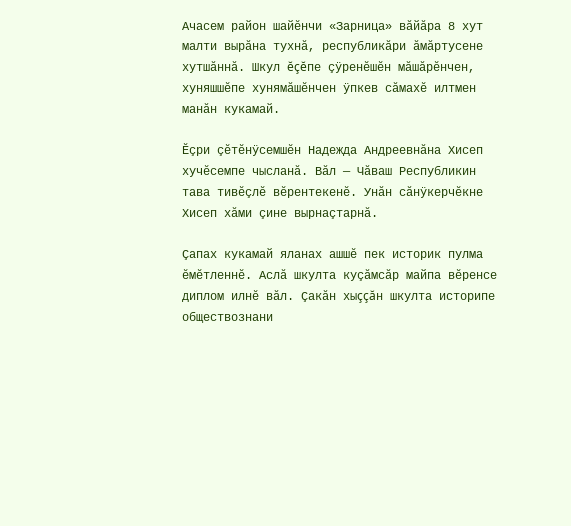Ачасем район шайĕнчи «Зарница» вăйăра 8 хут малти вырăна тухнă, республикăри ăмăртусене хутшăннă. Шкул ĕçĕпе çÿренĕшĕн мăшăрĕнчен, хуняшшĕпе хунямăшĕнчен ÿпкев сăмахĕ илтмен манăн кукамай.

Ĕçри çĕтĕнÿсемшĕн Надежда Андреевнăна Хисеп хучĕсемпе чысланă. Вăл — Чăваш Республикин тава тивĕçлĕ вĕрентекенĕ. Унăн сăнÿкерчĕкне Хисеп хăми çине вырнаçтарнă.

Çапах кукамай яланах ашшĕ пек историк пулма ĕмĕтленнĕ. Аслă шкулта куçăмсăр майпа вĕренсе диплом илнĕ вăл. Çакăн хыççăн шкулта историпе обществознани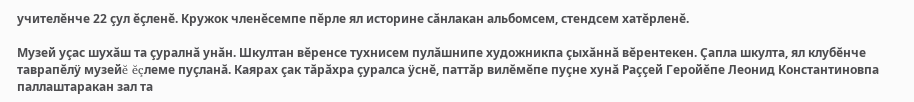учителĕнче 22 çул ĕçленĕ. Кружок членĕсемпе пĕрле ял историне сăнлакан альбомсем, стендсем хатĕрленĕ.

Музей уçас шухăш та çуралнă унăн. Шкултан вĕренсе тухнисем пулăшнипе художникпа çыхăннă вĕрентекен. Çапла шкулта, ял клубĕнче таврапĕлÿ музейĕ ĕçлеме пуçланă. Каярах çак тăрăхра çуралса ÿснĕ, паттăр вилĕмĕпе пуçне хунă Раççей Геройĕпе Леонид Константиновпа паллаштаракан зал та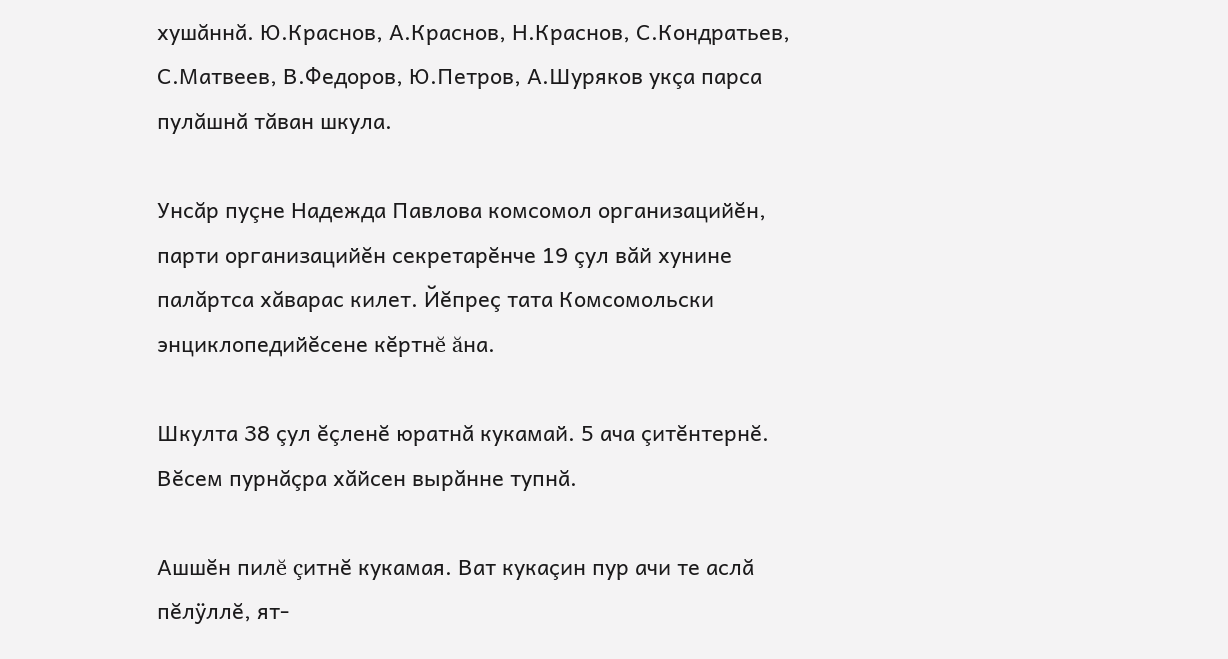хушăннă. Ю.Краснов, А.Краснов, Н.Краснов, С.Кондратьев, С.Матвеев, В.Федоров, Ю.Петров, А.Шуряков укçа парса пулăшнă тăван шкула.

Унсăр пуçне Надежда Павлова комсомол организацийĕн, парти организацийĕн секретарĕнче 19 çул вăй хунине палăртса хăварас килет. Йĕпреç тата Комсомольски энциклопедийĕсене кĕртнĕ ăна.

Шкулта 38 çул ĕçленĕ юратнă кукамай. 5 ача çитĕнтернĕ. Вĕсем пурнăçра хăйсен вырăнне тупнă.

Ашшĕн пилĕ çитнĕ кукамая. Ват кукаçин пур ачи те аслă пĕлÿллĕ, ят-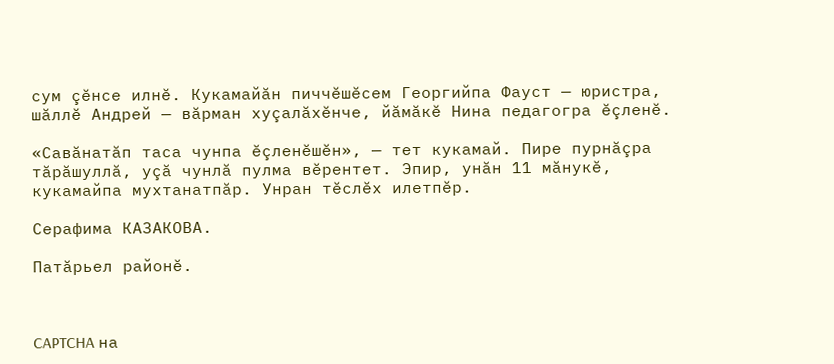сум çĕнсе илнĕ. Кукамайăн пиччĕшĕсем Георгийпа Фауст — юристра, шăллĕ Андрей — вăрман хуçалăхĕнче, йăмăкĕ Нина педагогра ĕçленĕ.

«Савăнатăп таса чунпа ĕçленĕшĕн», — тет кукамай. Пире пурнăçра тăрăшуллă, уçă чунлă пулма вĕрентет. Эпир, унăн 11 мăнукĕ, кукамайпа мухтанатпăр. Унран тĕслĕх илетпĕр.

Серафима КАЗАКОВА.

Патăрьел районĕ.



CAPTCHA на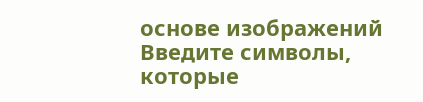основе изображений
Введите символы, которые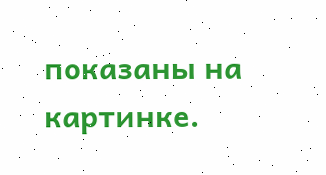показаны на картинке.